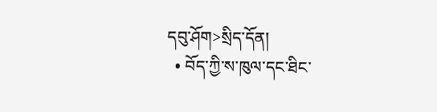དབུ་ཤོག>སྲིད་དོན།
  • བོད་ཀྱི་ས་ཁུལ་དང་ཐིང་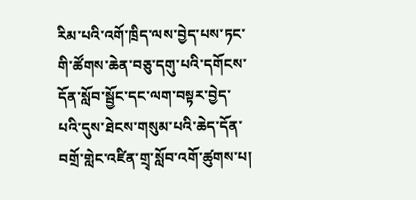རིམ་པའི་འགོ་ཁྲིད་ལས་བྱེད་པས་ཏང་གི་ཚོགས་ཆེན་བཅུ་དགུ་པའི་དགོངས་དོན་སློབ་སྦྱོང་དང་ལག་བསྟར་བྱེད་པའི་དུས་ཐེངས་གསུམ་པའི་ཆེད་དོན་བགྲོ་གླེང་འཛིན་གྲྭ་སློབ་འགོ་ཚུགས་པ།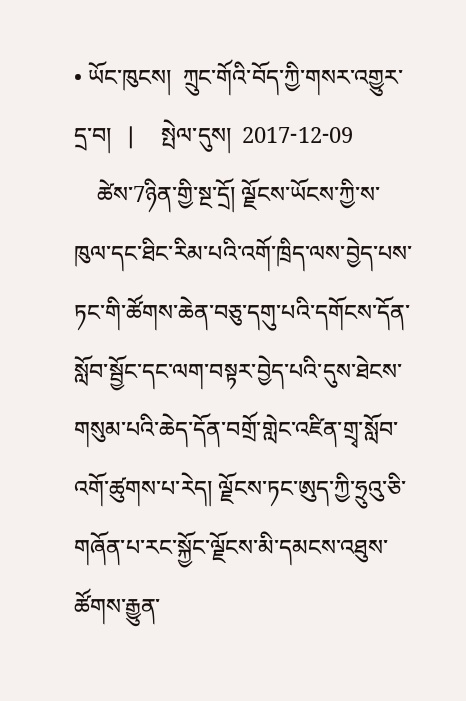• ཡོང་ཁུངས།  ཀྲུང་གོའི་བོད་ཀྱི་གསར་འགྱུར་དྲ་བ།   |     སྤེལ་དུས།  2017-12-09
    ཚེས་7ཉིན་གྱི་སྔ་དྲོ། ལྗོངས་ཡོངས་ཀྱི་ས་ཁུལ་དང་ཐིང་རིམ་པའི་འགོ་ཁྲིད་ལས་བྱེད་པས་ཏང་གི་ཚོགས་ཆེན་བཅུ་དགུ་པའི་དགོངས་དོན་སློབ་སྦྱོང་དང་ལག་བསྟར་བྱེད་པའི་དུས་ཐེངས་གསུམ་པའི་ཆེད་དོན་བགྲོ་གླེང་འཛིན་གྲྭ་སློབ་འགོ་ཚུགས་པ་རེད། ལྗོངས་ཏང་ཨུད་ཀྱི་ཧྲུའུ་ཅི་གཞོན་པ་རང་སྐྱོང་ལྗོངས་མི་དམངས་འཐུས་ཚོགས་རྒྱུན་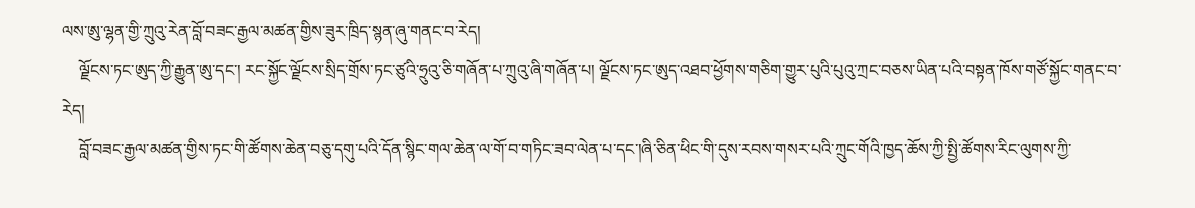ལས་ཨུ་ལྷན་གྱི་ཀྲུའུ་རེན་བློ་བཟང་རྒྱལ་མཚན་གྱིས་ཟུར་ཁྲིད་སྙན་ཞུ་གནང་བ་རེད།
    ལྗོངས་ཏང་ཨུད་ཀྱི་རྒྱུན་ཨུ་དང་། རང་སྐྱོང་ལྗོངས་སྲིད་གྲོས་ཏང་ཙུའི་ཧྲུའུ་ཅི་གཞོན་པ་ཀྲུའུ་ཞི་གཞོན་པ། ལྗོངས་ཏང་ཨུད་འཐབ་ཕྱོགས་གཅིག་གྱུར་པུའི་པུའུ་ཀྲང་བཅས་ཡིན་པའི་བསྟན་ཁོས་གཙོ་སྐྱོང་གནང་བ་རེད།
    བློ་བཟང་རྒྱལ་མཚན་གྱིས་ཏང་གི་ཚོགས་ཆེན་བཅུ་དགུ་པའི་དོན་སྙིང་གལ་ཆེན་ལ་གོ་བ་གཏིང་ཟབ་ལེན་པ་དང་།ཞི་ཅིན་ཕིང་གི་དུས་རབས་གསར་པའི་ཀྲུང་གོའི་ཁྱད་ཆོས་ཀྱི་སྤྱི་ཚོགས་རིང་ལུགས་ཀྱི་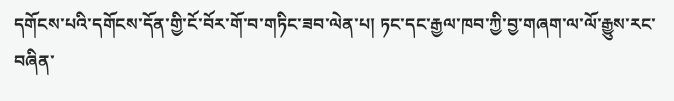དགོངས་པའི་དགོངས་དོན་གྱི་ངོ་བོར་གོ་བ་གཏིང་ཟབ་ལེན་པ། ཏང་དང་རྒྱལ་ཁབ་ཀྱི་བྱ་གཞག་ལ་ལོ་རྒྱུས་རང་བཞིན་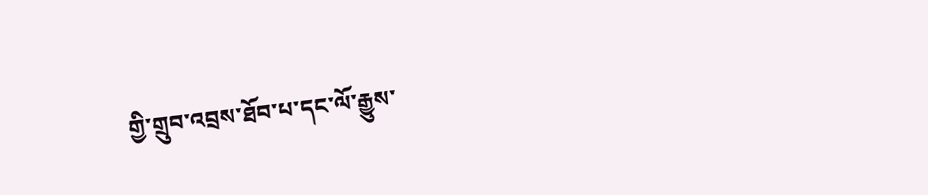གྱི་གྲུབ་འབྲས་ཐོབ་པ་དང་ལོ་རྒྱུས་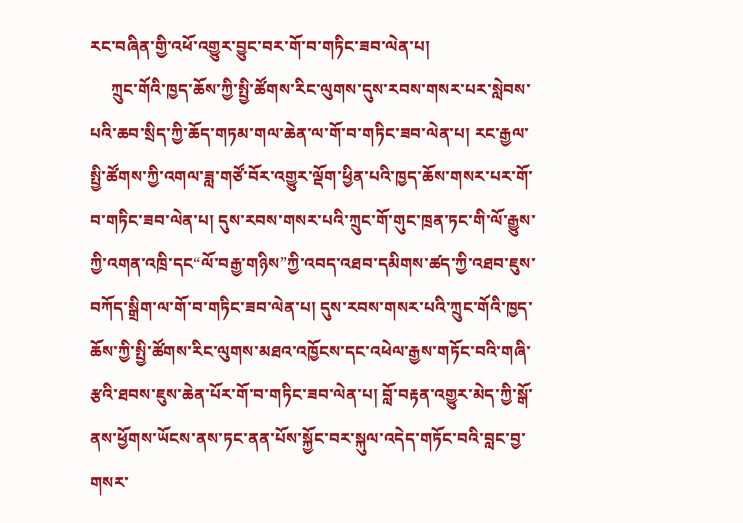རང་བཞིན་གྱི་འཕོ་འགྱུར་བྱུང་བར་གོ་བ་གཏིང་ཟབ་ལེན་པ།
     ཀྲུང་གོའི་ཁྱད་ཆོས་ཀྱི་སྤྱི་ཚོགས་རིང་ལུགས་དུས་རབས་གསར་པར་སླེབས་པའི་ཆབ་སྲིད་ཀྱི་ཆོད་གཏམ་གལ་ཆེན་ལ་གོ་བ་གཏིང་ཟབ་ལེན་པ། རང་རྒྱལ་སྤྱི་ཚོགས་ཀྱི་འགལ་ཟླ་གཙོ་བོར་འགྱུར་ལྡོག་ཕྱིན་པའི་ཁྱད་ཆོས་གསར་པར་གོ་བ་གཏིང་ཟབ་ལེན་པ། དུས་རབས་གསར་པའི་ཀྲུང་གོ་གུང་ཁྲན་ཏང་གི་ལོ་རྒྱུས་ཀྱི་འགན་འཁྲི་དང“ལོ་བརྒྱ་གཉིས”ཀྱི་འབད་འཐབ་དམིགས་ཚད་ཀྱི་འཐབ་ཇུས་བཀོད་སྒྲིག་ལ་གོ་བ་གཏིང་ཟབ་ལེན་པ། དུས་རབས་གསར་པའི་ཀྲུང་གོའི་ཁྱད་ཆོས་ཀྱི་སྤྱི་ཚོགས་རིང་ལུགས་མཐའ་འཁྱོངས་དང་འཕེལ་རྒྱས་གཏོང་བའི་གཞི་རྩའི་ཐབས་ཇུས་ཆེན་པོར་གོ་བ་གཏིང་ཟབ་ལེན་པ། བློ་བརྟན་འགྱུར་མེད་ཀྱི་སྒོ་ནས་ཕྱོགས་ཡོངས་ནས་ཏང་ནན་པོས་སྐྱོང་བར་སྐུལ་འདེད་གཏོང་བའི་བླང་བྱ་གསར་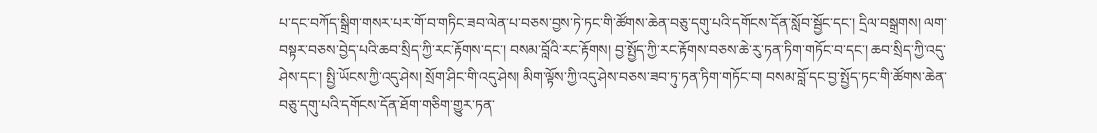པ་དང་བཀོད་སྒྲིག་གསར་པར་གོ་བ་གཏིང་ཟབ་ལེན་པ་བཅས་བྱས་ཏེ་ཏང་གི་ཚོགས་ཆེན་བཅུ་དགུ་པའི་དགོངས་དོན་སློབ་སྦྱོང་དང་། དྲིལ་བསྒྲགས། ལག་བསྟར་བཅས་བྱེད་པའི་ཆབ་སྲིད་ཀྱི་རང་རྟོགས་དང་། བསམ་བློའི་རང་རྟོགས། བྱ་སྤྱོད་ཀྱི་རང་རྟོགས་བཅས་ཆེ་རུ་ཏན་ཏིག་གཏོང་བ་དང་། ཆབ་སྲིད་ཀྱི་འདུ་ཤེས་དང་། སྤྱི་ཡོངས་ཀྱི་འདུ་ཤེས། སྲོག་ཤིང་གི་འདུ་ཤེས། མིག་ལྟོས་ཀྱི་འདུ་ཤེས་བཅས་ཟབ་ཏུ་ཏན་ཏིག་གཏོང་བ། བསམ་བློ་དང་བྱ་སྤྱོད་ཏང་གི་ཚོགས་ཆེན་བཅུ་དགུ་པའི་དགོངས་དོན་ཐོག་གཅིག་གྱུར་ཏན་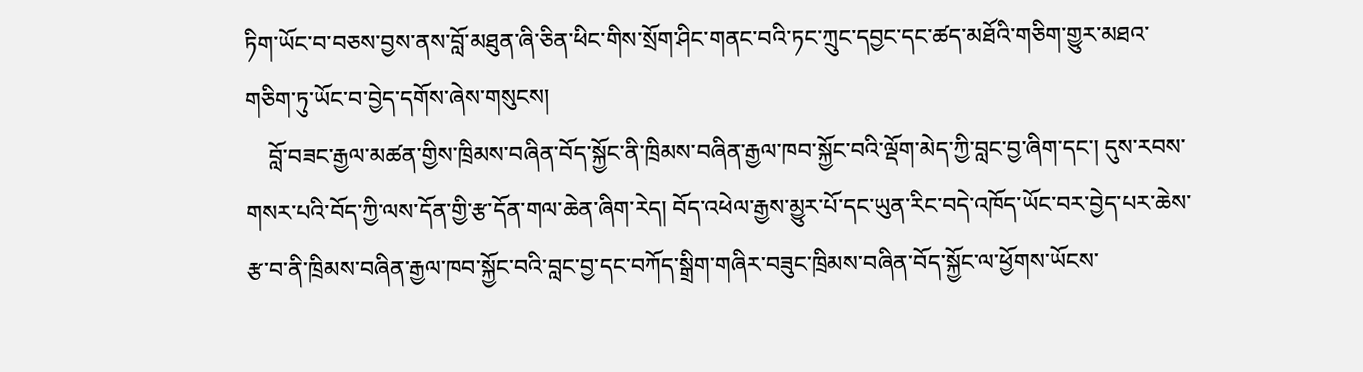ཏིག་ཡོང་བ་བཅས་བྱས་ནས་བློ་མཐུན་ཞི་ཅིན་ཕིང་གིས་སྲོག་ཤིང་གནང་བའི་ཏང་ཀྲུང་དབྱང་དང་ཚད་མཐོའི་གཅིག་གྱུར་མཐའ་གཅིག་ཏུ་ཡོང་བ་བྱེད་དགོས་ཞེས་གསུངས།
    བློ་བཟང་རྒྱལ་མཚན་གྱིས་ཁྲིམས་བཞིན་བོད་སྐྱོང་ནི་ཁྲིམས་བཞིན་རྒྱལ་ཁབ་སྐྱོང་བའི་ལྡོག་མེད་ཀྱི་བླང་བྱ་ཞིག་དང་། དུས་རབས་གསར་པའི་བོད་ཀྱི་ལས་དོན་གྱི་རྩ་དོན་གལ་ཆེན་ཞིག་རེད། བོད་འཕེལ་རྒྱས་མྱུར་པོ་དང་ཡུན་རིང་བདེ་འཁོད་ཡོང་བར་བྱེད་པར་ཆེས་རྩ་བ་ནི་ཁྲིམས་བཞིན་རྒྱལ་ཁབ་སྐྱོང་བའི་བླང་བྱ་དང་བཀོད་སྒྲིག་གཞིར་བཟུང་ཁྲིམས་བཞིན་བོད་སྐྱོང་ལ་ཕྱོགས་ཡོངས་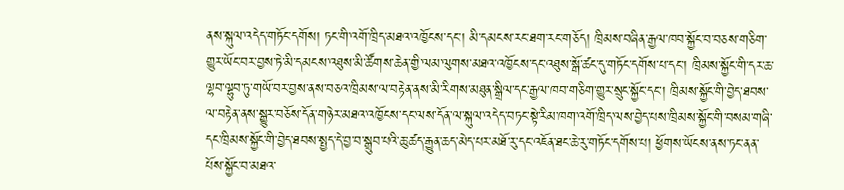ནས་སྐུལ་འདེད་གཏོང་དགོས། ཏང་གི་འགོ་ཁྲིད་མཐའ་འཁྱོངས་དང་། མི་དམངས་རང་ཐག་རང་གཅོད། ཁྲིམས་བཞིན་རྒྱལ་ཁབ་སྐྱོང་བ་བཅས་གཅིག་གྱུར་ཡོང་བར་བྱས་ཏེ་མི་དམངས་འཐུས་མི་ཚོགས་ཆེན་གྱི་ལམ་ལུགས་མཐའ་འཁྱོངས་དང་འཐུས་སྒོ་ཚང་དུ་གཏོང་དགོས་པ་དང་། ཁྲིམས་སྐྱོང་གི་དར་ཆ་ལྷབ་ལྷུབ་ཏུ་གཡོ་བར་བྱས་ནས་བཅའ་ཁྲིམས་ལ་བརྟེན་ནས་མི་རིགས་མཐུན་སྒྲིལ་དང་རྒྱལ་ཁབ་གཅིག་གྱུར་སྲུང་སྐྱོང་དང་། ཁྲིམས་སྐྱོང་གི་བྱེད་ཐབས་ལ་བརྟེན་ནས་སྒྱུར་བཅོས་དོན་གཉེར་མཐའ་འཁྱོངས་དང་ལས་དོན་ལ་སྐུལ་འདེད་བཏང་སྟེ་རིམ་ཁག་འགོ་ཁྲིད་ལས་བྱེད་པས་ཁྲིམས་སྐྱོང་གི་བསམ་གཞི་དང་ཁྲིམས་སྐྱོང་གི་བྱེད་ཐབས་སྤྱད་དེ་བྱ་བ་སྒྲུབ་པའི་ཆུ་ཚད་རྒྱུན་ཆད་མེད་པར་མཐོ་རུ་དང་འཇོན་ཐང་ཆེ་རུ་གཏོང་དགོས་པ། ཕྱོགས་ཡོངས་ནས་ཏང་ནན་པོས་སྐྱོང་བ་མཐའ་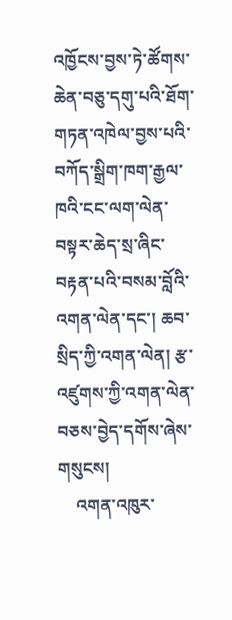འཁྱོངས་བྱས་ཏེ་ཚོགས་ཆེན་བཅུ་དགུ་པའི་ཐོག་གཏན་འཁེལ་བྱས་པའི་བཀོད་སྒྲིག་ཁག་རྒྱལ་ཁའི་ངང་ལག་ལེན་བསྟར་ཆེད་སྲ་ཞིང་བརྟན་པའི་བསམ་བློའི་འགན་ལེན་དང་། ཆབ་སྲིད་ཀྱི་འགན་ལེན། རྩ་འཛུགས་ཀྱི་འགན་ལེན་བཅས་བྱེད་དགོས་ཞེས་གསུངས།
    འགན་འཁུར་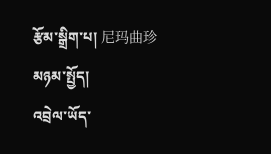རྩོམ་སྒྲིག་པ། 尼玛曲珍
མཉམ་སྤྱོད།
འབྲེལ་ཡོད་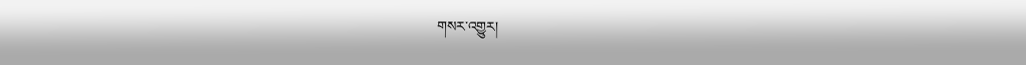གསར་འགྱུར།